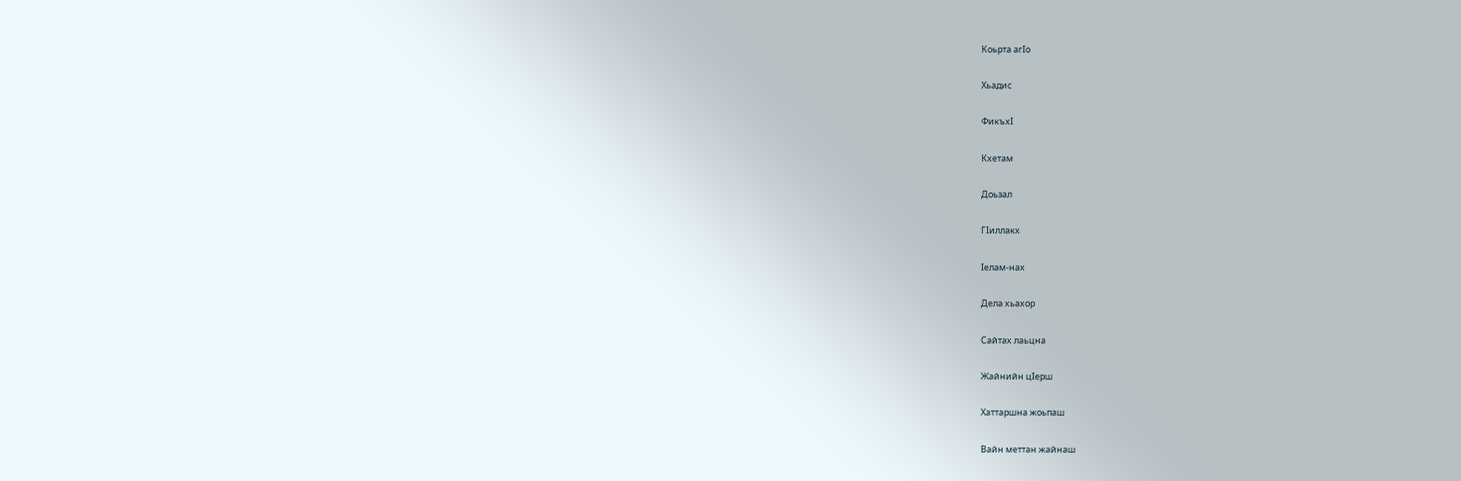Коьрта агIо

Хьадис

ФикъхI

Кхетам

Доьзал

ГIиллакх

Iелам-нах

Дела хьахор

Сайтах лаьцна

Жайнийн цIерш

Хаттаршна жоьпаш

Вайн меттан жайнаш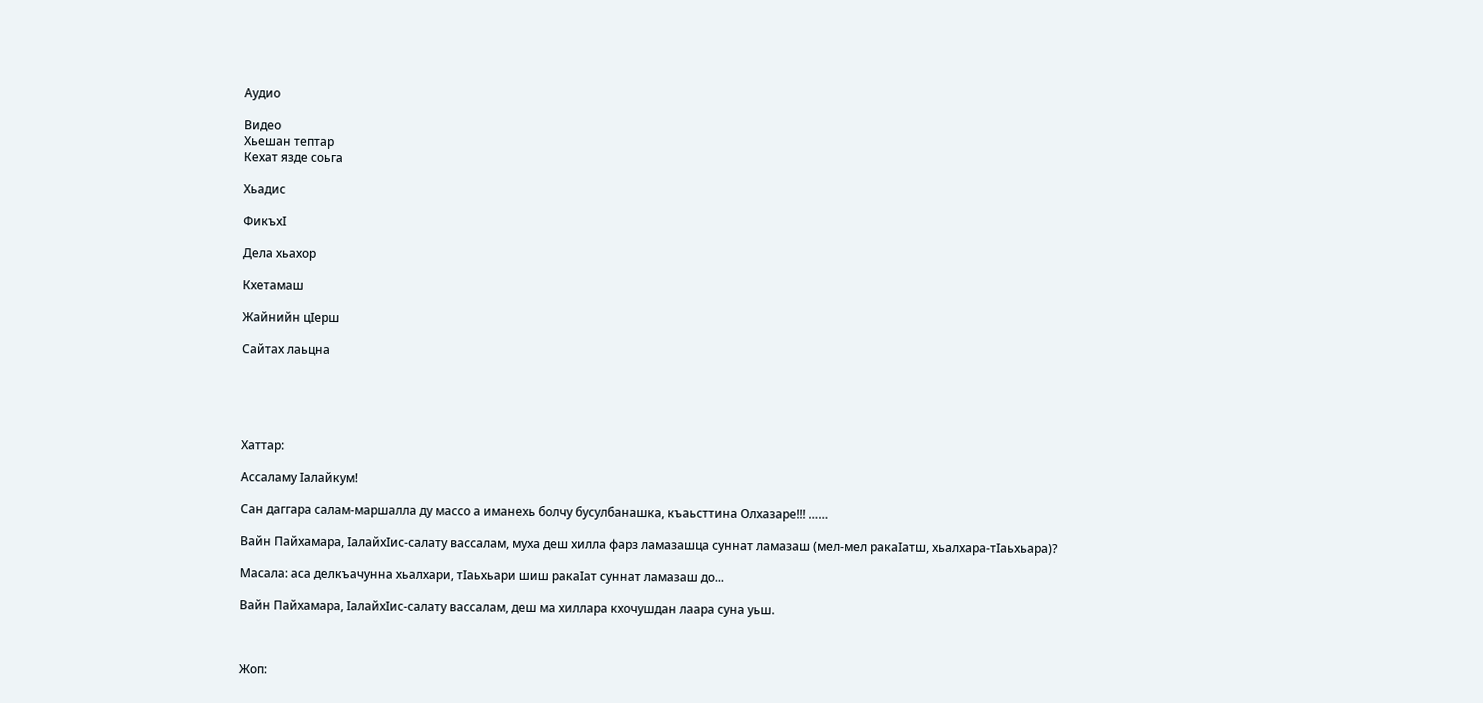Аудио

Видео
Хьешан тептар
Кехат язде соьга

Хьадис

ФикъхI

Дела хьахор

Кхетамаш

Жайнийн цIерш

Сайтах лаьцна





Хаттар:

Ассаламу Iалайкум!

Сан даггара салам-маршалла ду массо а иманехь болчу бусулбанашка, къаьсттина Олхазаре!!! ……

Вайн Пайхамара, IалайхIиc-салату ваcсалам, муха деш хилла фарз ламазашца суннат ламазаш (мел-мел ракаIатш, хьалхара-тIаьхьара)?

Масала: аса делкъачунна хьалхари, тIаьхьари шиш ракаIат суннат ламазаш до...

Вайн Пайхамара, IалайхIиc-салату ваcсалам, деш ма хиллара кхочушдан лаара суна уьш.



Жоп: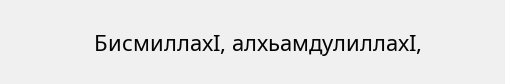БисмиллахI, алхьамдулиллахI,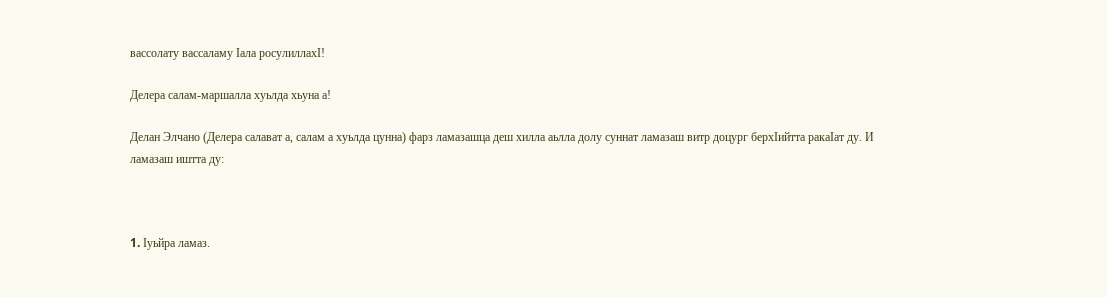вассолату вассаламу Iала росулиллахI!

Делера салам-маршалла хуьлда хьуна а!

Делан Элчано (Делера салават а, салам а хуьлда цунна) фарз ламазашца деш хилла аьлла долу суннат ламазаш витр доцург берхIийтта ракаIат ду. И ламазаш иштта ду:



1. Iуьйра ламаз.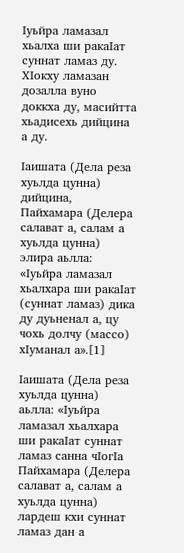Iуьйра ламазал хьалха ши ракаIат суннат ламаз ду. ХIокху ламазан дозалла вуно доккха ду, масийтта хьадисехь дийцина а ду.

Iаишата (Дела реза хуьлда цунна) дийцина, Пайхамара (Делера салават а, салам а хуьлда цунна) элира аьлла: «Iуьйра ламазал хьалхара ши ракаIат (суннат ламаз) дика ду дуьненал а, цу чохь долчу (массо) хIуманал а».[1]

Iаишата (Дела реза хуьлда цунна) аьлла: «Iуьйра ламазал хьалхара ши ракаIат суннат ламаз санна чIогIа Пайхамара (Делера салават а, салам а хуьлда цунна) лардеш кхи суннат ламаз дан а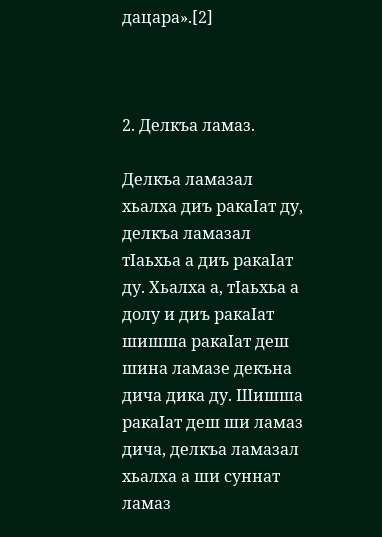дацара».[2]



2. Делкъа ламаз.

Делкъа ламазал хьалха диъ ракаIат ду, делкъа ламазал тIаьхьа а диъ ракаIат ду. Хьалха а, тIаьхьа а долу и диъ ракаIат шишша ракаIат деш шина ламазе декъна дича дика ду. Шишша ракаIат деш ши ламаз дича, делкъа ламазал хьалха а ши суннат ламаз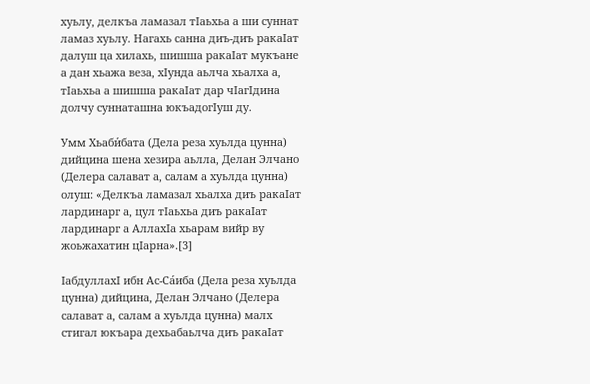хуьлу, делкъа ламазал тIаьхьа а ши суннат ламаз хуьлу. Нагахь санна диъ-диъ ракаIат далуш ца хилахь, шишша ракаIат мукъане а дан хьажа веза, хIунда аьлча хьалха а, тIаьхьа а шишша ракаIат дар чIагIдина долчу суннаташна юкъадогIуш ду.

Умм Хьаби́бата (Дела реза хуьлда цунна) дийцина шена хезира аьлла, Делан Элчано (Делера салават а, салам а хуьлда цунна) олуш: «Делкъа ламазал хьалха диъ ракаIат лардинарг а, цул тIаьхьа диъ ракаIат лардинарг а АллахIа хьарам вийр ву жоьжахатин цIарна».[3]

IабдуллахI ибн Ас-Са́иба (Дела реза хуьлда цунна) дийцина, Делан Элчано (Делера салават а, салам а хуьлда цунна) малх стигал юкъара дехьабаьлча диъ ракаIат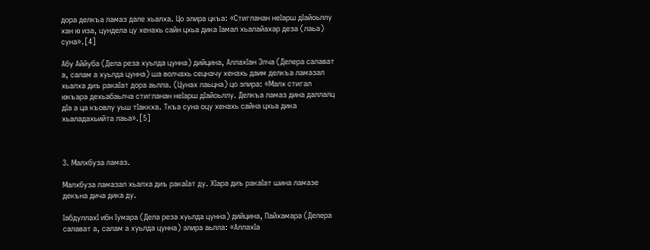дора делкъа ламаз дале хьалха. Цо элира цкъа: «Стигланан неIарш дIайоьллу хан ю иза, цундела цу хенахь сайн цхьа дика Iамал хьалайахар деза (лаьа) суна».[4]

Абу Аййуба (Дела реза хуьлда цунна) дийцина, АллахIан Элча (Делера салават а, салам а хуьлда цунна) ша волчахь сецначу хенахь даим делкъа ламазал хьалха диъ ракаIат дора аьлла. (Цунах лаьцна) цо элира: «Малх стигал юкъара дехьабаьлча стигланан неIарш дIайоьллу. Делкъа ламаз дина даллалц дIа а ца къовлу уьш тIаккха. Ткъа суна оцу хенахь сайна цхьа дика хьаладахьийта лаьа».[5]



3. Малхбуза ламаз.

Малхбуза ламазал хьалха диъ ракаIат ду. ХIара диъ ракаIат шина ламазе декъна дича дика ду.

IабдуллахI ибн Iумара (Дела реза хуьлда цунна) дийцина, Пайхамара (Делера салават а, салам а хуьлда цунна) элира аьлла: «АллахIа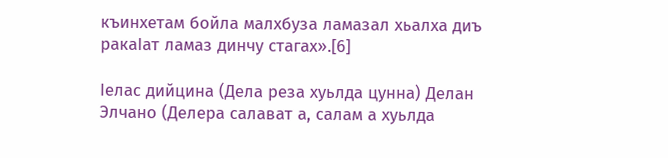къинхетам бойла малхбуза ламазал хьалха диъ ракаIат ламаз динчу стагах».[6]

Iелас дийцина (Дела реза хуьлда цунна) Делан Элчано (Делера салават а, салам а хуьлда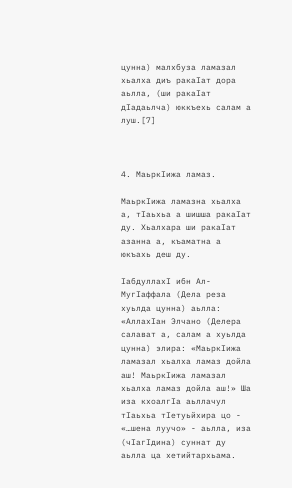цунна) малхбуза ламазал хьалха диъ ракаIат дора аьлла, (ши ракаIат дIадаьлча) юккъехь салам а луш.[7]



4. МаьркIижа ламаз.

МаьркIижа ламазна хьалха а, тIаьхьа а шишша ракаIат ду. Хьалхара ши ракаIат азанна а, къаматна а юкъахь деш ду.

IабдуллахI ибн Ал-МугIаффала (Дела реза хуьлда цунна) аьлла: «АллахIан Элчано (Делера салават а, салам а хуьлда цунна) элира: «МаьркIижа ламазал хьалха ламаз дойла аш! МаьркIижа ламазал хьалха ламаз дойла аш!» Ша иза кхоалгIа аьллачул тIаьхьа тIетуьйхира цо - «…шена луучо» - аьлла, иза (чIагIдина) суннат ду аьлла ца хетийтархьама.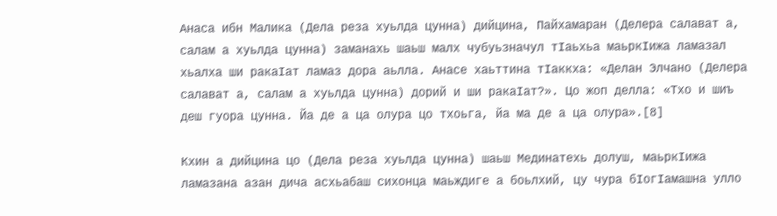Анаса ибн Малика (Дела реза хуьлда цунна) дийцина, Пайхамаран (Делера салават а, салам а хуьлда цунна) заманахь шаьш малх чубуьзначул тIаьхьа маьркIижа ламазал хьалха ши ракаIат ламаз дора аьлла. Анасе хаьттина тIаккха: «Делан Элчано (Делера салават а, салам а хуьлда цунна) дорий и ши ракаIат?». Цо жоп делла: «Тхо и шиъ деш гуора цунна. Йа де а ца олура цо тхоьга, йа ма де а ца олура».[8]

Кхин а дийцина цо (Дела реза хуьлда цунна) шаьш Мединатехь долуш, маьркIижа ламазана азан дича асхьабаш сихонца маьждиге а боьлхий, цу чура бIогIамашна улло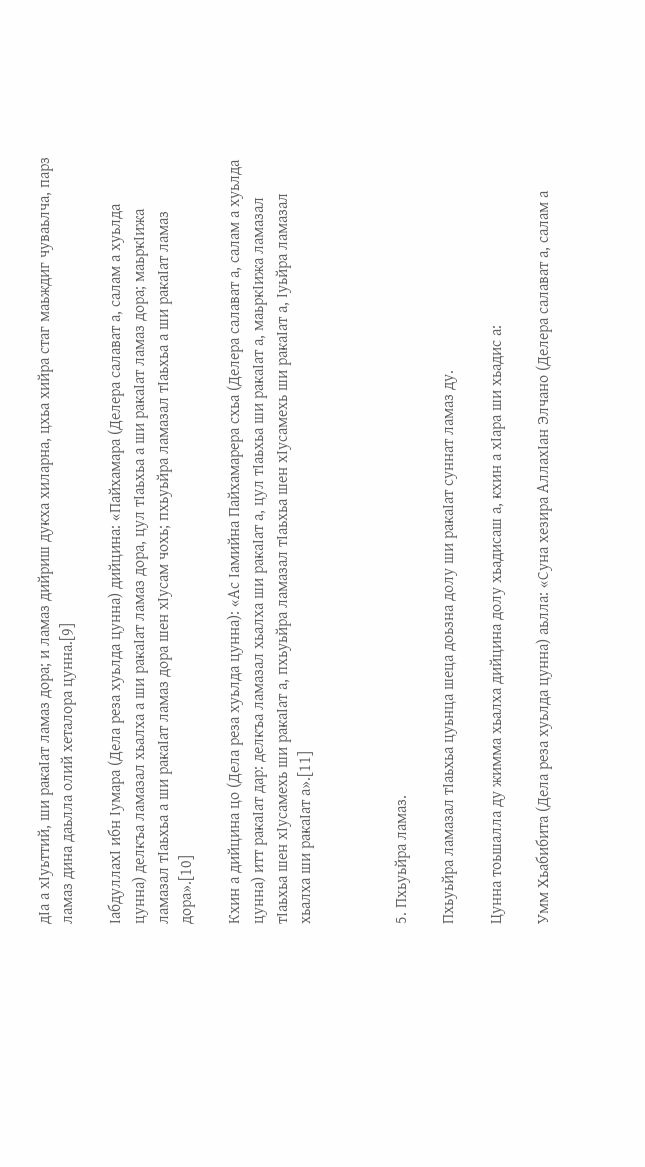дIа а хIуьттий, ши ракаIат ламаз дора; и ламаз дийриш дукха хиларна, цхьа хийра стаг маьждиг чуваьлча, парз ламаз дина даьлла олий хеталора цунна.[9]

IабдуллахI ибн Iумара (Дела реза хуьлда цунна) дийцина: «Пайхамара (Делера салават а, салам а хуьлда цунна) делкъа ламазал хьалха а ши ракаIат ламаз дора, цул тIаьхьа а ши ракаIат ламаз дора; маьркIижа ламазал тIаьхьа а ши ракаIат ламаз дора шен хIусам чохь; пхьуьйра ламазал тIаьхьа а ши ракаIат ламаз дора».[10]

Кхин а дийцина цо (Дела реза хуьлда цунна): «Ас Iамийна Пайхамарера схьа (Делера салават а, салам а хуьлда цунна) итт ракаIат дар: делкъа ламазал хьалха ши ракаIат а, цул тIаьхьа ши ракаIат а, маьркIижа ламазал тIаьхьа шен хIусамехь ши ракаIат а, пхьуьйра ламазал тIаьхьа шен хIусамехь ши ракаIат а, Iуьйра ламазал хьалха ши ракаIат а».[11]



5. Пхьуьйра ламаз.

Пхьуьйра ламазал тIаьхьа цуьнца шеца доьзна долу ши ракаIат суннат ламаз ду.

Цунна тоьшалла ду жимма хьалха дийцина долу хьадисаш а, кхин а хIара ши хьадис а:

Умм Хьабибита (Дела реза хуьлда цунна) аьлла: «Суна хезира АллахIан Элчано (Делера салават а, салам а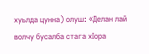хуьлда цунна) олуш: «Делан лай волчу бусалба стага хIора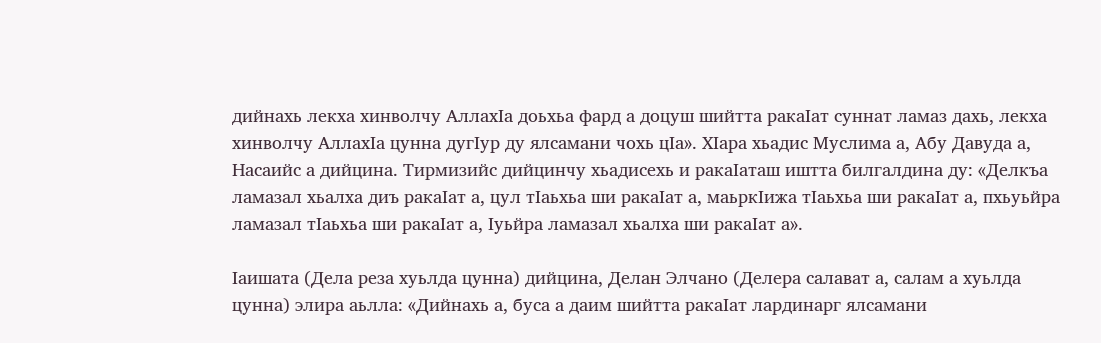дийнахь лекха хинволчу АллахIа доьхьа фард а доцуш шийтта ракаIат суннат ламаз дахь, лекха хинволчу АллахIа цунна дугIур ду ялсамани чохь цIа». ХIара хьадис Муслима а, Абу Давуда а, Насаийс а дийцина. Тирмизийс дийцинчу хьадисехь и ракаIаташ иштта билгалдина ду: «Делкъа ламазал хьалха диъ ракаIат а, цул тIаьхьа ши ракаIат а, маьркIижа тIаьхьа ши ракаIат а, пхьуьйра ламазал тIаьхьа ши ракаIат а, Iуьйра ламазал хьалха ши ракаIат а».

Iаишата (Дела реза хуьлда цунна) дийцина, Делан Элчано (Делера салават а, салам а хуьлда цунна) элира аьлла: «Дийнахь а, буса а даим шийтта ракаIат лардинарг ялсамани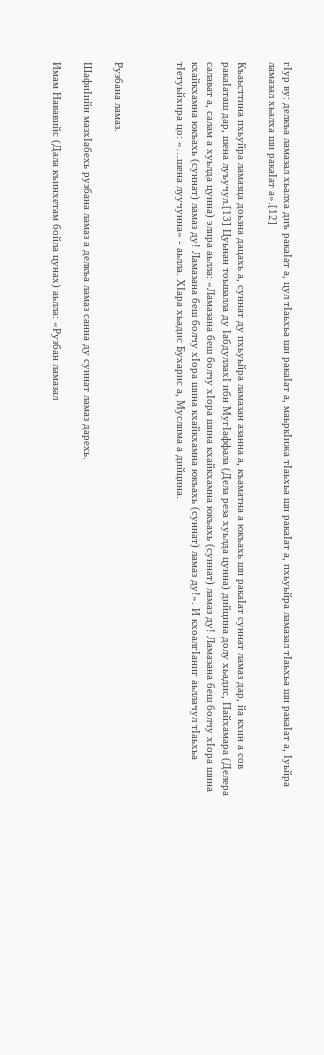гIур ву: делкъа ламазал хьалха диъ ракаIат а, цул тIаьхьа ши ракаIат а, маьркIижа тIаьхьа ши ракаIат а, пхьуьйра ламазал тIаьхьа ши ракаIат а, Iуьйра ламазал хьалха ши ракаIат а».[12]

Къаьсттина пхьуйра ламазца доьзна дацахь а, суннат ду пхьуьйра ламазан азанна а, къаматна а юкъахь ши ракаIат суннат ламаз дар, йа кхин а сов ракаIаташ дар, шена луъучул.[13] Цуьнан тоьшалла ду IабдуллахI ибн МугIаффала (Дела реза хуьлда цунна) дийцина долу хьадис, Пайхамара (Делера салават а, салам а хуьлда цунна) элира аьлла: «Ламазана беш болчу хIора шина кхайкхамна юкъахь (суннат) ламаз ду! Ламазана беш болчу хIора шина кхайкхамна юкъахь (суннат) ламаз ду! Ламазана беш болчу хIора шина кхайкхамна юкъахь (суннат) ламаз ду!». И кхоалгIаниг аьллачул тIаьхьа тIетуьйхира цо: «…шена луучунна» - аьлла. ХIара хьадис Бухарис а, Муслима а дийцина.



Рузбана ламаз.

ШафиIийн мазхIабехь рузбана ламаз а делкъа ламаз санна ду суннат ламаз дарехь.

Имам Нававийс (Дала къинхетам бойла цунах) аьлла: «Рузбан ламазал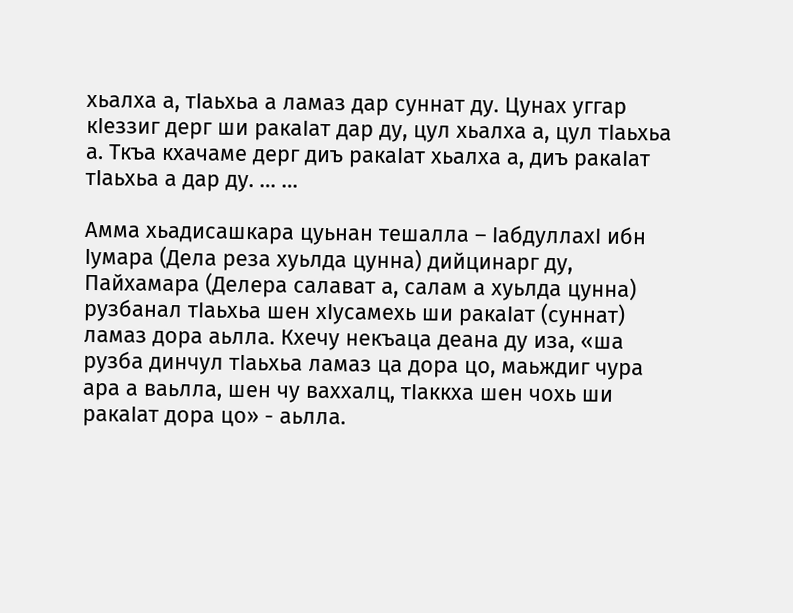хьалха а, тIаьхьа а ламаз дар суннат ду. Цунах уггар кIеззиг дерг ши ракаIат дар ду, цул хьалха а, цул тIаьхьа а. Ткъа кхачаме дерг диъ ракаIат хьалха а, диъ ракаIат тIаьхьа а дар ду. … …

Амма хьадисашкара цуьнан тешалла – IабдуллахI ибн Iумара (Дела реза хуьлда цунна) дийцинарг ду, Пайхамара (Делера салават а, салам а хуьлда цунна) рузбанал тIаьхьа шен хIусамехь ши ракаIат (суннат) ламаз дора аьлла. Кхечу некъаца деана ду иза, «ша рузба динчул тIаьхьа ламаз ца дора цо, маьждиг чура ара а ваьлла, шен чу ваххалц, тIаккха шен чохь ши ракаIат дора цо» - аьлла.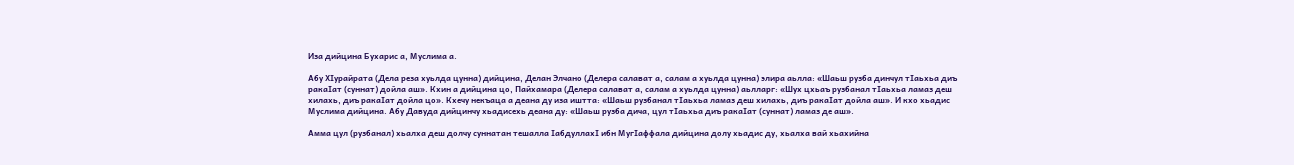Иза дийцина Бухарис а, Муслима а.

Абу ХIурайрата (Дела реза хуьлда цунна) дийцина, Делан Элчано (Делера салават а, салам а хуьлда цунна) элира аьлла: «Шаьш рузба динчул тIаьхьа диъ ракаIат (суннат) дойла аш». Кхин а дийцина цо, Пайхамара (Делера салават а, салам а хуьлда цунна) аьлларг: «Шух цхьаъ рузбанал тIаьхьа ламаз деш хилахь, диъ ракаIат дойла цо». Кхечу некъаца а деана ду иза иштта: «Шаьш рузбанал тIаьхьа ламаз деш хилахь, диъ ракаIат дойла аш». И кхо хьадис Муслима дийцина. Абу Давуда дийцинчу хьадисехь деана ду: «Шаьш рузба дича, цул тIаьхьа диъ ракаIат (суннат) ламаз де аш».

Амма цул (рузбанал) хьалха деш долчу суннатан тешалла IабдуллахI ибн МугIаффала дийцина долу хьадис ду, хьалха вай хьахийна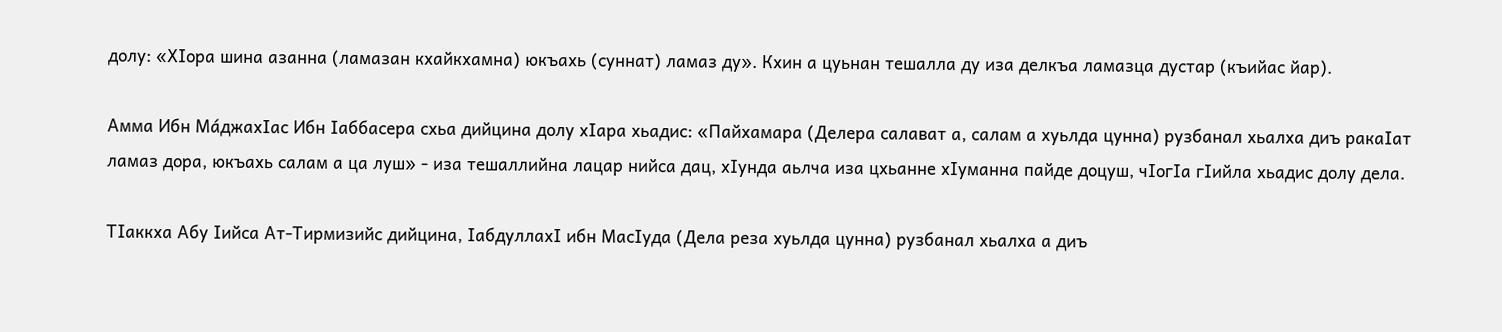долу: «ХIора шина азанна (ламазан кхайкхамна) юкъахь (суннат) ламаз ду». Кхин а цуьнан тешалла ду иза делкъа ламазца дустар (къийас йар).

Амма Ибн Ма́джахIас Ибн Iаббасера схьа дийцина долу хIара хьадис: «Пайхамара (Делера салават а, салам а хуьлда цунна) рузбанал хьалха диъ ракаIат ламаз дора, юкъахь салам а ца луш» - иза тешаллийна лацар нийса дац, хIунда аьлча иза цхьанне хIуманна пайде доцуш, чIогIа гIийла хьадис долу дела.

ТIаккха Абу Iийса Ат-Тирмизийс дийцина, IабдуллахI ибн МасIуда (Дела реза хуьлда цунна) рузбанал хьалха а диъ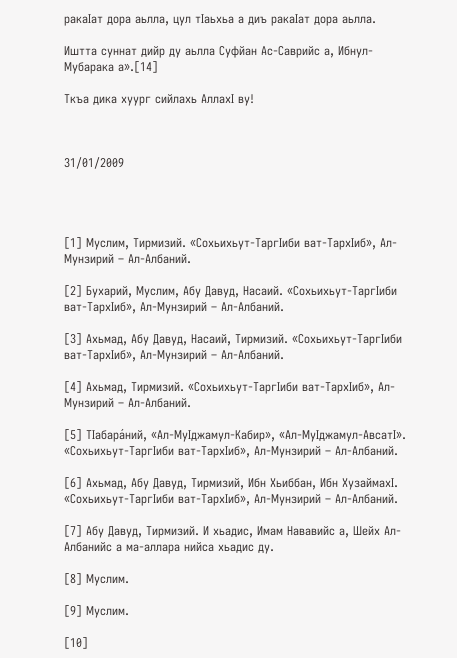ракаIат дора аьлла, цул тIаьхьа а диъ ракаIат дора аьлла.

Иштта суннат дийр ду аьлла Суфйан Ас-Саврийс а, Ибнул-Мубарака а».[14]

Ткъа дика хуург сийлахь АллахI ву!



31/01/2009




[1] Муслим, Тирмизий. «Сохьихьут-ТаргIиби ват-ТархIиб», Ал-Мунзирий – Ал-Албаний.

[2] Бухарий, Муслим, Абу Давуд, Насаий. «Сохьихьут-ТаргIиби ват-ТархIиб», Ал-Мунзирий – Ал-Албаний.

[3] Ахьмад, Абу Давуд, Насаий, Тирмизий. «Сохьихьут-ТаргIиби ват-ТархIиб», Ал-Мунзирий – Ал-Албаний.

[4] Ахьмад, Тирмизий. «Сохьихьут-ТаргIиби ват-ТархIиб», Ал-Мунзирий – Ал-Албаний.

[5] ТIабара́ний, «Ал-МуIджамул-Кабир», «Ал-МуIджамул-АвсатI». «Сохьихьут-ТаргIиби ват-ТархIиб», Ал-Мунзирий – Ал-Албаний.

[6] Ахьмад, Абу Давуд, Тирмизий, Ибн Хьиббан, Ибн ХузаймахI. «Сохьихьут-ТаргIиби ват-ТархIиб», Ал-Мунзирий – Ал-Албаний.

[7] Абу Давуд, Тирмизий. И хьадис, Имам Нававийс а, Шейх Ал-Албанийс а ма-аллара нийса хьадис ду.

[8] Муслим.

[9] Муслим.

[10]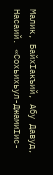Малик, БайхIакъий, Абу Давуд, Насаий. «Сохьихьул-ДжамиIис-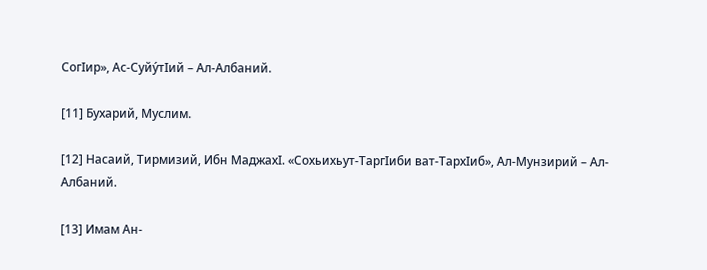СогIир», Ас-Суйу́тIий – Ал-Албаний.

[11] Бухарий, Муслим.

[12] Насаий, Тирмизий, Ибн МаджахI. «Сохьихьут-ТаргIиби ват-ТархIиб», Ал-Мунзирий – Ал-Албаний.

[13] Имам Ан-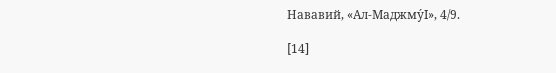Нававий, «Ал-Маджму́I», 4/9.

[14]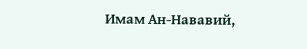Имам Ан-Нававий,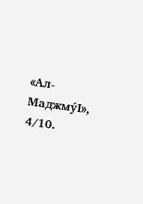«Ал-Маджму́I», 4/10.